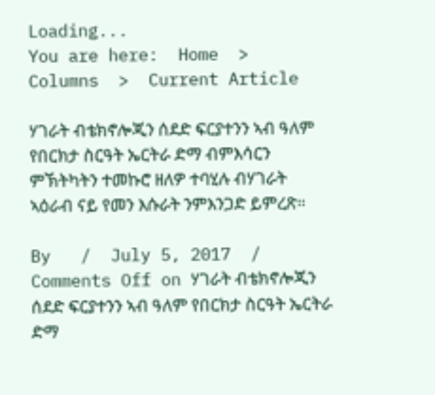Loading...
You are here:  Home  >  Columns  >  Current Article

ሃገራት ብቴክኖሎጂን ሰደድ ፍርያተንን ኣብ ዓለም የበርክታ ስርዓት ኤርትራ ድማ ብምእሳርን ምኽትካትን ተመኩሮ ዘለዎ ተባሂሉ ብሃገራት ኣዕራብ ናይ የመን እሱራት ንምእንጋድ ይምረጽ።

By   /  July 5, 2017  /  Comments Off on ሃገራት ብቴክኖሎጂን ሰደድ ፍርያተንን ኣብ ዓለም የበርክታ ስርዓት ኤርትራ ድማ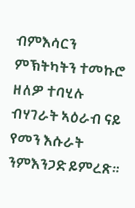ብምእሳርን ምኽትካትን ተመኩሮ ዘለዎ ተባሂሉ ብሃገራት ኣዕራብ ናይ የመን እሱራት ንምእንጋድ ይምረጽ።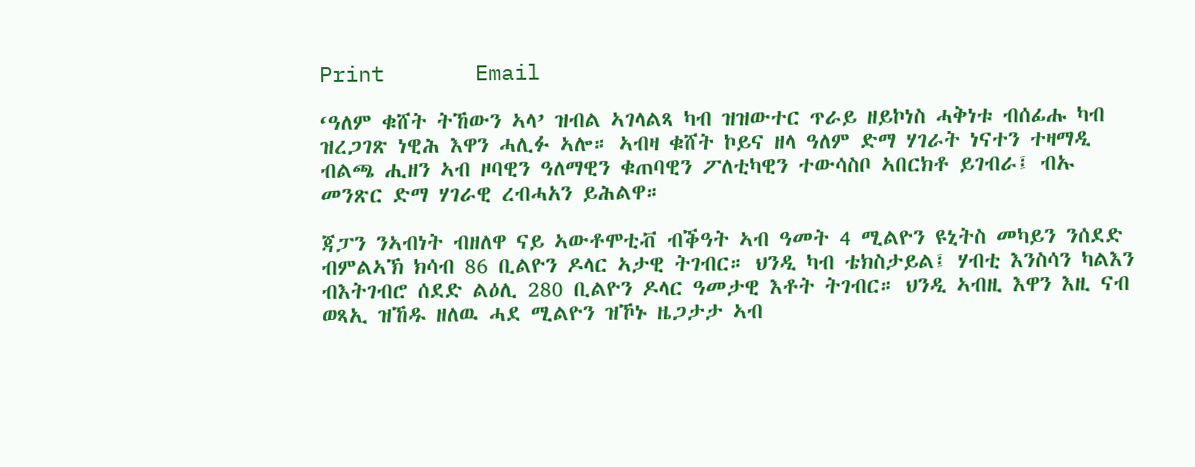Print       Email

‘ዓለም ቁሸት ትኸውን ኣላ’ ዝብል ኣገላልጻ ካብ ዝዝውተር ጥራይ ዘይኮነስ ሓቅነቱ ብሰፊሑ ካብ ዝረጋገጽ ነዊሕ እዋን ሓሊፉ ኣሎ። ኣብዛ ቁሸት ኮይና ዘላ ዓለም ድማ ሃገራት ነናተን ተዛማዲ ብልጫ ሒዘን ኣብ ዞባዊን ዓለማዊን ቁጠባዊን ፖለቲካዊን ተውሳስቦ ኣበርክቶ ይገብራ፤ ብኡ መንጽር ድማ ሃገራዊ ረብሓአን ይሕልዋ።

ጃፓን ንኣብነት ብዘለዋ ናይ ኣውቶሞቲቭ ብቕዓት ኣብ ዓመት 4 ሚልዮን ዩኒትስ መካይን ንሰደድ ብምልኣኽ ክሳብ 86 ቢልዮን ዶላር ኣታዊ ትገብር። ህንዲ ካብ ቴክስታይል፤ ሃብቲ እንስሳን ካልእን ብእትገብሮ ሰደድ ልዕሊ 280 ቢልዮን ዶላር ዓመታዊ እቶት ትገብር። ህንዲ ኣብዚ እዋን እዚ ናብ ወጻኢ ዝኸዱ ዘለዉ ሓደ ሚልዮን ዝኾኑ ዜጋታታ ኣብ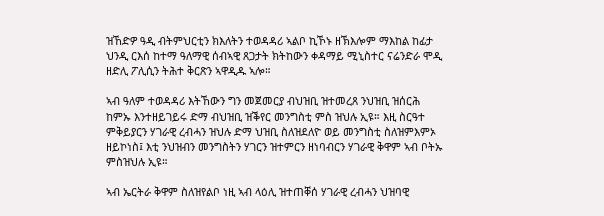ዝኸድዎ ዓዲ ብትምህርቲን ክእለትን ተወዳዳሪ ኣልቦ ኪኾኑ ዘኽእሎም ማእከል ከፊታ ህንዲ ርእሰ ከተማ ዓለማዊ ሰብኣዊ ጸጋታት ክትከውን ቀዳማይ ሚኒስተር ናሬንድራ ሞዲ ዘድሊ ፖሊሲን ትሕተ ቅርጽን ኣዋዲዱ ኣሎ።

ኣብ ዓለም ተወዳዳሪ እትኸውን ግን መጀመርያ ብህዝቢ ዝተመረጸ ንህዝቢ ዝሰርሕ ከምኡ እንተዘይገይሩ ድማ ብህዝቢ ዝቕየር መንግስቲ ምስ ዝህሉ ኢዩ። እዚ ስርዓተ ምቅይያርን ሃገራዊ ረብሓን ዝህሉ ድማ ህዝቢ ስለዝደለዮ ወይ መንግስቲ ስለዝምእምኦ ዘይኮነስ፤ እቲ ንህዝብን መንግስትን ሃገርን ዝተምርን ዘነባብርን ሃገራዊ ቅዋም ኣብ ቦትኡ ምስዝህሉ ኢዩ።

ኣብ ኤርትራ ቅዋም ስለዝየልቦ ነዚ ኣብ ላዕሊ ዝተጠቐሰ ሃገራዊ ረብሓን ህዝባዊ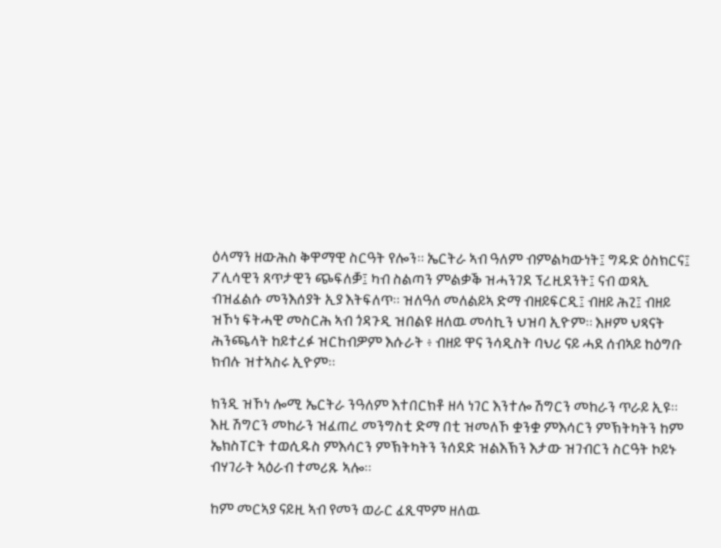ዕላማን ዘውሕስ ቅዋማዊ ስርዓት የሎን። ኤርትራ ኣብ ዓለም ብምልካውነት፤ ግዱድ ዕስክርና፤ ፖሊሳዊን ጸጥታዊን ጭፍለቓ፤ ካብ ስልጣን ምልቃቕ ዝሓንገደ ፕረዚደንት፤ ናብ ወጻኢ ብዝፈልሱ መንእሰያት ኢያ እትፍለጥ። ዝለዓለ መለልይኣ ድማ ብዘይፍርዲ፤ ብዘይ ሕጊ፤ ብዘይ ዝኾነ ፍትሓዊ መስርሕ ኣብ ጎዳጉዲ ዝበልዩ ዘለዉ መሳኪን ህዝባ ኢዮም። እዞም ህጻናት ሕንጫላት ከይተረፉ ዝርከብዎም እሱራት ፥ ብዘይ ዋና ንሳዲስት ባህሪ ናይ ሓደ ሰብኣይ ከዕግቡ ክብሉ ዝተኣስሩ ኢዮም።

ክንዲ ዝኾነ ሎሚ ኤርትራ ንዓለም እተበርክቶ ዘላ ነገር እንተሎ ሽግርን መከራን ጥራይ ኢዩ። እዚ ሽግርን መከራን ዝፈጠረ መንግስቲ ድማ በቲ ዝመለኾ ቋንቋ ምእሳርን ምኽትካትን ከም ኤክስፐርት ተወሲዱስ ምእሳርን ምኽትካትን ንሰደድ ዝልእኽን እታው ዝገብርን ስርዓት ኮይኑ ብሃገራት ኣዕራብ ተመሪጹ ኣሎ።

ከም መርኣያ ናይዚ ኣብ የመን ወራር ፈጺሞም ዘለዉ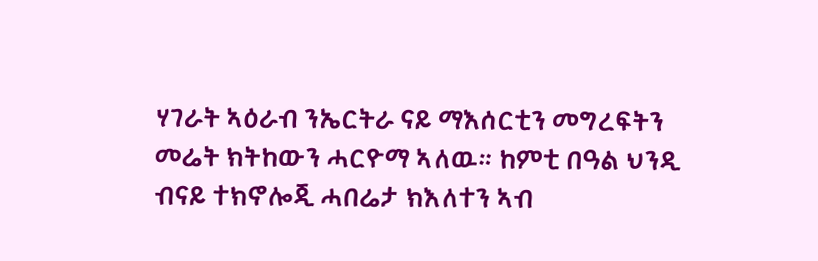ሃገራት ኣዕራብ ንኤርትራ ናይ ማእሰርቲን መግረፍትን መሬት ክትከውን ሓርዮማ ኣለዉ። ከምቲ በዓል ህንዲ ብናይ ተክኖሎጂ ሓበሬታ ክእለተን ኣብ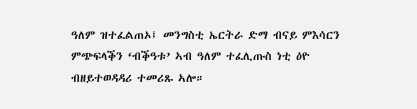ዓለም ዝተፈልጠኦ፤ መንግስቲ ኤርትራ ድማ ብናይ ምእሳርን ምጭፍላቕን ‘ብቕዓቱ’ ኣብ ዓለም ተፈሊጡስ ነቲ ዕዮ ብዘይተወዳዳሪ ተመሪጹ ኣሎ።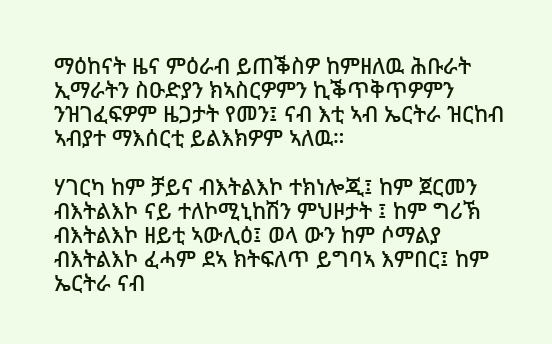ማዕከናት ዜና ምዕራብ ይጠቕስዎ ከምዘለዉ ሕቡራት ኢማራትን ስዑድያን ክኣስርዎምን ኪቕጥቅጥዎምን ንዝገፈፍዎም ዜጋታት የመን፤ ናብ እቲ ኣብ ኤርትራ ዝርከብ ኣብያተ ማእሰርቲ ይልእክዎም ኣለዉ።

ሃገርካ ከም ቻይና ብእትልእኮ ተክነሎጂ፤ ከም ጀርመን ብእትልእኮ ናይ ተለኮሚኒከሽን ምህዞታት ፤ ከም ግሪኽ ብእትልእኮ ዘይቲ ኣውሊዕ፤ ወላ ውን ከም ሶማልያ ብእትልእኮ ፈሓም ደኣ ክትፍለጥ ይግባኣ እምበር፤ ከም ኤርትራ ናብ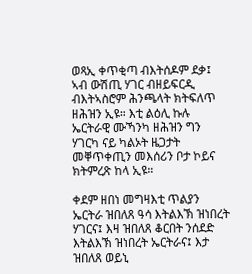ወጻኢ ቀጥቂጣ ብእትሰዶም ደቃ፤ ኣብ ውሽጢ ሃገር ብዘይፍርዲ ብእትኣስሮም ሕንጫላት ክትፍለጥ ዘሕዝን ኢዩ። እቲ ልዕሊ ኩሉ ኤርትራዊ ሙኻንካ ዘሕዝን ግን ሃገርካ ናይ ካልኦት ዜጋታት መቐጥቀጢን መእሰሪን ቦታ ኮይና ክትምረጽ ከላ ኢዩ።

ቀደም ዘበነ መግዛእቲ ጥልያን ኤርትራ ዝበለጸ ዓሳ እትልእኽ ዝነበረት ሃገርና፤ እዛ ዝበለጸ ቆርበት ንሰደድ እትልእኽ ዝነበረት ኤርትራና፤ እታ ዝበለጸ ወይኒ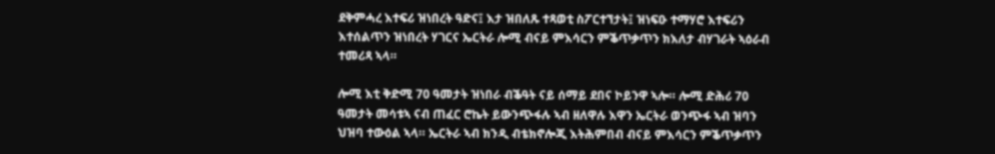ደቅምሓረ እተፍሪ ዝነበረት ዓድና፤ እታ ዝበለጹ ተጻወቲ ስፖርተኘታት፤ ዝነፍዑ ተማሃሮ እተፍሪን እተሰልጥን ዝነበረት ሃገርና ኤርትራ ሎሚ ብናይ ምእሳርን ምቕጥቃጥን ክእለታ ብሃገራት ኣዕራብ ተመሪጻ ኣላ።

ሎሚ እቲ ቅድሚ 70 ዓመታት ዝነበራ ብቕዓት ናይ ሰማይ ደበና ኮይንዋ ኣሎ። ሎሚ ድሕሪ 70 ዓመታት መሳቱኣ ናብ ጠፈር ሮኬት ይውንጭፋሉ ኣብ ዘለዋሉ እዋን ኤርትራ ወንጭፋ ኣብ ዝባን ህዝባ ተውዕል ኣላ። ኤርትራ ኣብ ክንዲ ብቴክኖሎጂ እትሕምበብ ብናይ ምእሳርን ምቕጥቃጥን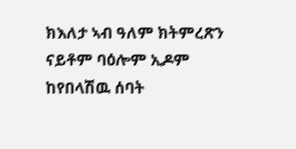ክእለታ ኣብ ዓለም ክትምረጽን ናይቶም ባዕሎም ኢዶም ከየበላሽዉ ሰባት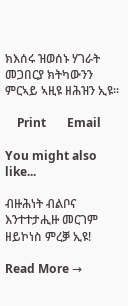ክእሰሩ ዝወሰኑ ሃገራት መጋበርያ ክትካውንን ምርኣይ ኣዚዩ ዘሕዝን ኢዩ።

    Print       Email

You might also like...

ብዙሕነት ብልቦና እንተተታሒዙ መርገም ዘይኮነስ ምረቓ ኢዩ!

Read More →